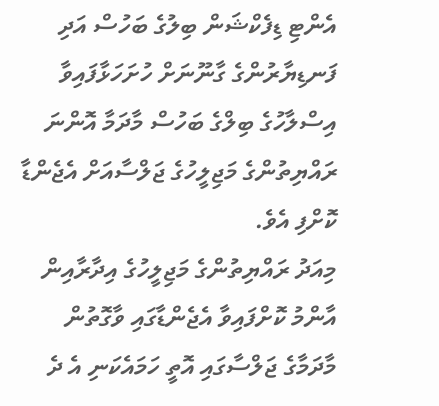އެންޓި ޑިފެކްޝަން ބިލުގެ ބަހުސް އަދި ފަނޑިޔާރުންގެ ގާނޫނަށް ހުށަހަޅާފައިވާ އިސްލާހުގެ ބިލްގެ ބަހުސް މާދަމާ އޮންނަ ރައްޔިތުންގެ މަޖިލީހުގެ ޖަލްސާއަށް އެޖެންޑާ ކޮށްފި އެވެ.
މިއަދު ރައްޔިތުންގެ މަޖިލީހުގެ އިދާރާއިން އާންމު ކޮށްފައިވާ އެޖެންޑާގައި ވާގޮތުން މާދަމާގެ ޖަލްސާގައި އޮތީ ހަމައެކަނި އެ ދެ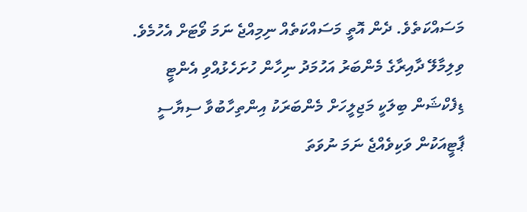މަސައްކަތެވެ. ދެން އޮތީ މަސައްކަތެއް ނިމިއްޖެ ނަމަ ވޯޓަށް އެހުމެވެ.
ވިލިމާލޭ ދާއިރާގެ މެންބަރު އަހުމަދު ނިހާން ހުށަހެޅުއްވި އެންޓީ ޑިފެކްޝަން ބިލަކީ މަޖިލީހަށް މެންބަރަކު އިންތިހާބުވާ ސިޔާސީ ޕާޓީއަކުން ވަކިވެއްޖެ ނަމަ ނުވަތަ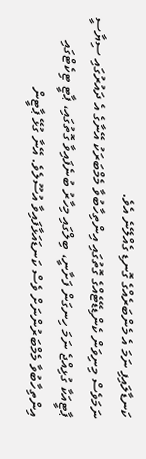ކަނޑާލައިފި ނަމަ އެ މެންބަރެއްގެ ގޮނޑި ގެއްލޭނެ އެވެ.
ނަމަވެސް މިނިވަން ކެންޑިޑޭޓެއްގެ ގޮތުގައި އިންތިހާބުވާ މެމްބަރަކު އޭނާގެ އެ ދައުރުގައި ސިޔާސީ ޕާޓީއަކާ ގުޅިއްޖެ ނަމަ ހިނގަން ފަށާނީ، ބިލްގައި މިހާރު ބުނެފައިވާ ގޮތުގައި، ޕާޓީ ޓިކެޓްގައި އިންތިހާބުވާ މެމްބަރުންނަށް ވެސް ކަނޑައަޅާފައިވާ އުސޫލެވެ. އޭނާ ގުޅޭ ޕާޓީން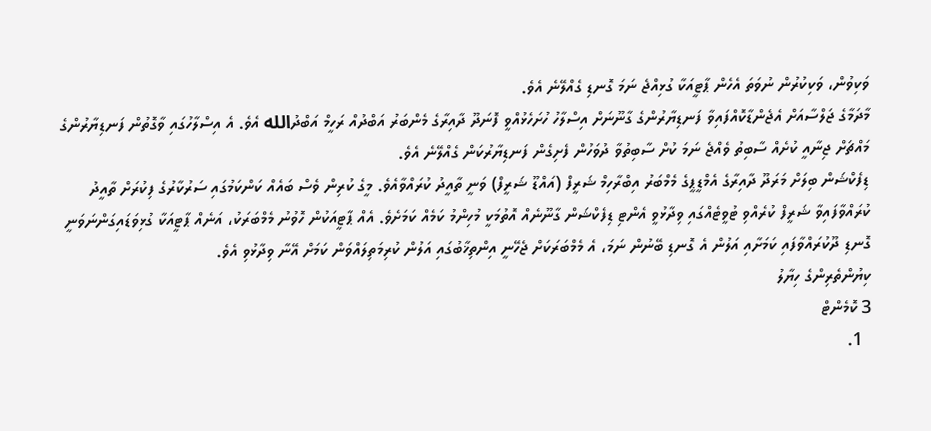ވަކިވުން، ވަކިކުރުން ނުވަތަ އެހެން ޕާޓީއަކާ ގުޅިއްޖެ ނަމަ ގޮނޑި ގެއްލޭނެ އެވެ.
މާދަމާގެ ޖަލްސާއަށް އެޖެންޑާކޮއްފައިވާ ފަނޑިޔާރުންގެ ގާނޫނަށް އިސްލާހު ހުށަހެޅުއްވީ ފޮނަދޫ ދާއިރާގެ މެންބަރު އަބްދުއް ރަހީމް އަބްދުالله އެވެ. އެ އިސްލާހުގައި ވާގޮތުން ފަނޑިޔާރުންގެ މައްޗަށް ޖިނާއީ ކުށެއް ސާބިތު ވެއްޖެ ނަމަ ކުށް ސާބިތުވާ ދުވަހުން ފެށިގެން ފަނޑިޔާރުކަން ގެއްލޭނެ އެވެ.
ޑިފެކްޝަން ބިލަށް މަރަދޫ ދާއިރާގެ އެމްޑީޕީގެ މެމްބަރު އިބްރާހިމް ޝަރީފް (އައްޑޫ ޝަރީފް) ވަނީ ތާއީދު ކުރައްވާއެވެ. މީގެ ކުރިން ވެސް ބައެއް ކަންކަމުގައި ސަރުކާރުގެ ފިކުރަށް ތާއީދު ކުރައްވާފައިވާ ޝަރީފް ކުރެއްވި ޓުވީޓެއްގައި ވިދާޅުވީ އެންޓި ޑިފެކްޝަން ގާނޫނެއް އޮތުމަކީ މުހިންމު ކަމެއް ކަމަށެވެ. އެއް ޕާޓީއަކުން ހޮވުނު މެމްބަރަކު، އަނެއް ޕާޓީއަކާ ގުޅިވަޑައިގަންނަވަނީ ގޮނޑި ދޫކުރައްވާފައި ކަމަށާއި އަލުން އެ ގޮނޑި ބޭނުން ނަމަ، އެ މެމްބަރަކަށް ޖެހޭނީ އިންތިޚާބުގައި އަލުން ކުރިމަތިލައްވަން ކަމަށް އޭނާ ވިދާޅުވި އެވެ.
ކިޔުންތެރިންގެ ހިޔާލު
3 ކޮމެންޓް
  1.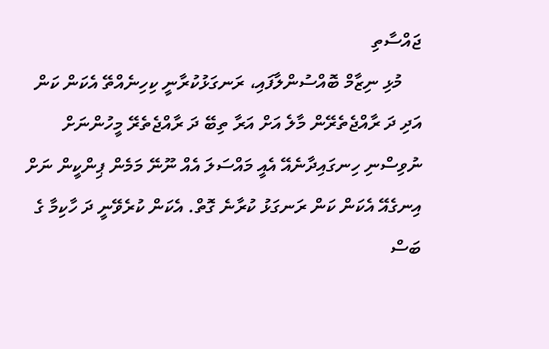ޖައްސާތި
    މުޅި ނިޒާމް ބޮއްސުންލާފައި، ރަނގަޅުކުރާނީ ކިހިނެއްތޭ އެކަން ކަން އަދި ދަ ރާއްޖެތެރޭން މާލެ އަށް އަރާ ތިބޭ ދަ ރާއްޖެތެރޭ މީހުންނަށް ނުވިސްނި ހިނގައިދާނެއޭ އެއީ މައްސަލަ އެއް ނޫނޭ މަމެން ޕިންކީން ނަށް އިނގެއޭ އެކަން ކަން ރަނގަޅު ކުރާނެ ގޮތް. އެކަން ކުރެވޭނީ ދަ ހާކިމާ ގެ ބަސް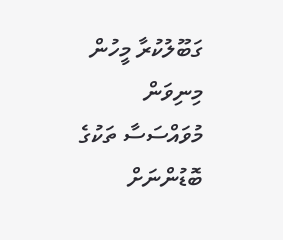ގަބޫލުކުރާ މީހުން މިނިވަން މުވައްސަސާ ތަކުގެ ބޮޑުންނަށް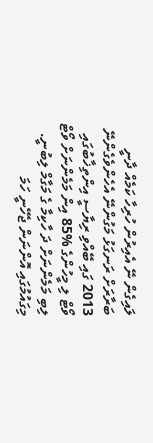ލައިގެން ނޭ އެއިރުން ހުރިހާ ކަމެއް ދާނީ ބަރާރަށް ރަނގަޅު މަގުންނޭ އެހެންވެގެންނޭ 2013 ގައި ބޭއްވި ރިޔާސީ އިންތިޚާބުގައި ވޯޓް ލި މީހުންގެ %85 އިން މަމެންނަށް ވޯޓް ލިބި މަމެންނަށް ދަ ހާކިމާ ގެ މަގާމް ލިބުނީ. މިގައުމުގައި އޮންނަން ޖެހޭނީ ހަމަ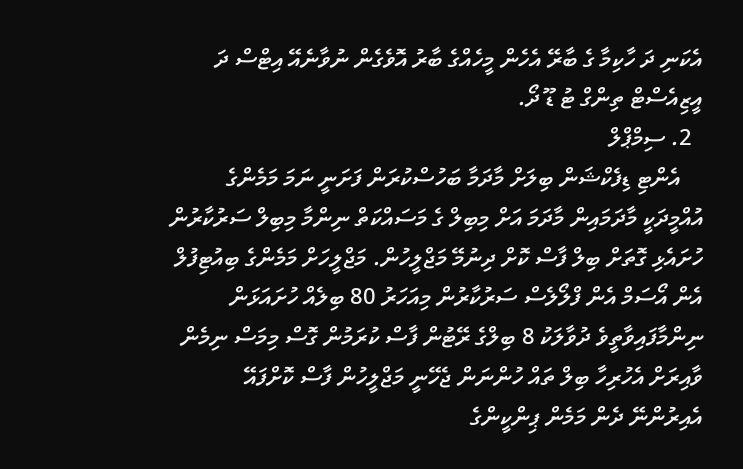އެކަނި ދަ ހާކިމާ ގެ ބާރޭ އެހެން މީހެއްގެ ބާރު އޮވެގެން ނުވާނެއޭ އިޓްސް ދަ އީޒިއެސްޓް ތިންގް ޓު ޑޫ ދޯ.
  2. ސިމްޕްލް
    އެންޓި ޑިފެކްޝަން ބިލަށް މާދަމާ ބަހުސްކުރަން ފަށަނީ ނަމަ މަމެންގެ އުއްމީދަކީ މާދަމައިން މާދަމަ އަށް މިބިލް ގެ މަސައްކަތް ނިންމާ މިބިލް ސަރުކާރުން ހުށައެޅި ގޮތަށް ބިލް ފާސް ކޮށް ދިނުމޭ މަޖްލީހުން. މަޖްލީހަށް މަމެންގެ ބިއުޓިފުލް އެން އޯސަމް އެން ފްލޯލެސް ސަރުކާރުން މިއަހަރު 80 ބިލެއް ހުށައަޅަން ނިންމާފައިވާތީވެ ދުވާލަކު 8 ބިލްގެ ރޭޓުން ފާސް ކުރަމުން ގޮސް މިމަސް ނިމެން ވާއިރަށް އެހުރިހާ ބިލް ތައް ހުންނަން ޖެހޭނީ މަޖްލީހުން ފާސް ކޮށްފައޭ އެއިރުންނޭ ދެން މަމެން ޕިންކީންގެ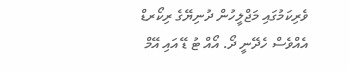ވެރިކަމުގައި މަޖްލީހުން ދުނިޔޭގެ ރިކޯރޑް އެއްވެސް ހެދޭނީ ދޯ. އޯއް ޓު ޑޭ އައި އޭމް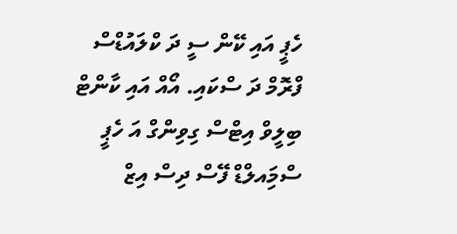ހެޕީ އައި ކޭން ސީ ދަ ކްލައުޑްސް ފްރޮމް ދަ ސްކައި. އޯއް އައި ކާންޓް ބިލީވް އިޓްސް ގިވިންގް އަ ހެޕީ ސްމަިއލްޑް ފޭސް ދިސް އިޒް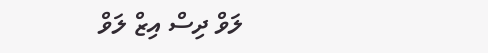ލަވް ދިސް އިޒް ލަވް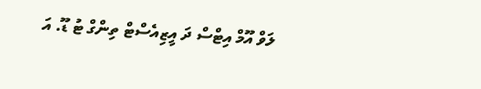ލަވް އޫމް އިޓްސް ދަ އީޒިއެސްޓް ތިންގް ޓު ޑޫ. އަ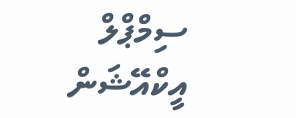ސިމްޕްލް އީކްއޭޝަން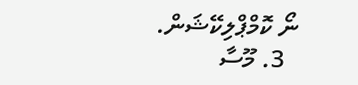ނޯ ކޮމްޕްލިކޭޝަން.
  3. މޫސާ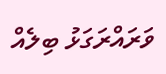ވަރައްރަގަޅު ބިލެއް